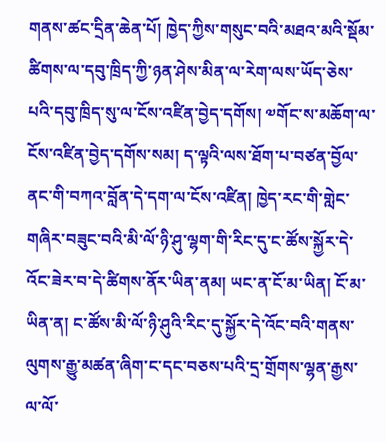གནས་ཚང་དྲིན་ཆེན་པོ། ཁྱེད་ཀྱིས་གསུང་བའི་མཐའ་མའི་སྡོམ་ཚིགས་ལ་དབུ་ཁྲིད་ཀྱི་ཉན་ཤེས་མིན་ལ་རེག་ལས་ཡོད་ཅེས་པའི་དབུ་ཁྲིད་སུ་ལ་ངོས་འཛིན་བྱེད་དགོས། ༧གོང་ས་མཆོག་ལ་ངོས་འཛིན་བྱེད་དགོས་སམ། ད་ལྟའི་ལས་ཐོག་པ་བཙན་བྱོལ་ནང་གི་བཀའ་བློན་དེ་དག་ལ་ངོས་འཛིན། ཁྱེད་རང་གི་གླེང་གཞིར་བཟུང་བའི་མི་ལོ་ཉི་ཤུ་ལྷག་གི་རིང་དུ་ང་ཚོས་སྐྱོར་དེ་འོང་ཟེར་བ་དེ་ཚིགས་ནོར་ཡིན་ནམ། ཡང་ན་ངོ་མ་ཡིན། ངོ་མ་ཡིན་ན། ང་ཚོས་མི་ལོ་ཉི་ཤུའི་རིང་དུ་སྐྱོར་དེ་འོང་བའི་གནས་ལུགས་རྒྱུ་མཚན་ཞིག་ང་དང་བཅས་པའི་དྲ་གྲོགས་ལྷན་རྒྱས་ལ་ལོ་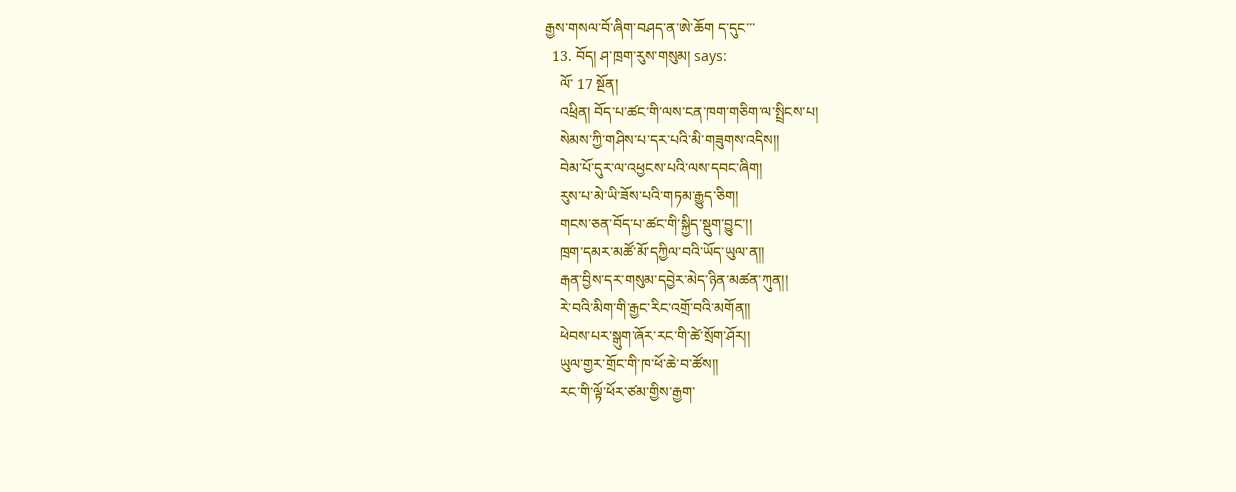རྒྱས་གསལ་བོ་ཞིག་བཤད་ན་ཨེ་ཆོག ད་དུང་་་
  13. བོད། ཤ་ཁྲག་རུས་གསུམ། says:
    ལོ་ 17 སྔོན།
    འཕྲིན། བོད་པ་ཚང་གི་ལས་ངན་ཁག་གཅིག་ལ་སྤྲིངས་པ།
    སེམས་ཀྱི་གཤིས་པ་དར་པའི་མི་གཟུགས་འདིས།།
    བེམ་པོ་དུར་ལ་འཕྱངས་པའི་ལས་དབང་ཞིག།
    རུས་པ་མེ་ཡི་ཟོས་པའི་གཏམ་རྒྱུད་ཅིག།
    གངས་ཅན་བོད་པ་ཚང་གི་སྐྱིད་སྡུག་བྱུང་།།
    ཁྲག་དམར་མཚོ་མོ་དཀྱིལ་བའི་ཡོད་ཡུལ་ན།།
    རྒན་བྱིས་དར་གསུམ་དབྱེར་མེད་ཉིན་མཚན་ཀུན།།
    རེ་བའི་མིག་གི་རྒྱང་རིང་འགྲོ་བའི་མགོན།།
    ཕེབས་པར་སྒུག་ཞོར་རང་གི་ཚེ་སྲོག་ཤོར།།
    ཡུལ་གྱར་གྲོང་གི་ཁ་ཕོ་ཆེ་བ་ཚོས།།
    རང་གི་ལྟོ་ཕོར་ཙམ་གྱིས་རྒྱག་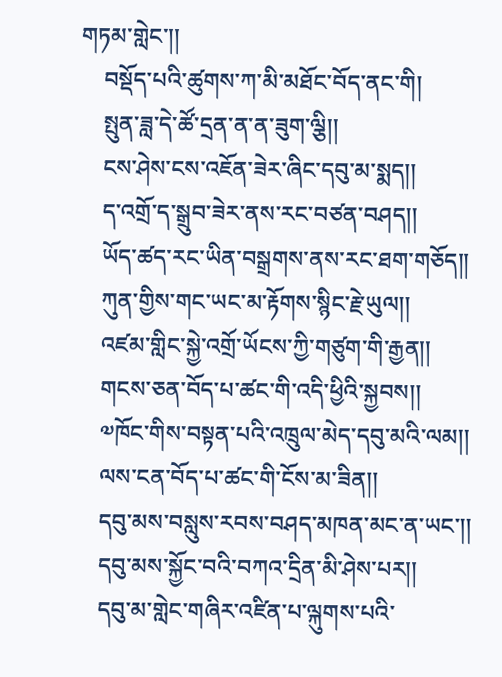གཏམ་གླེང་།།
    བསྡོད་པའི་ཚུགས་ཀ་མི་མཐོང་བོད་ནང་གི།
    སྤུན་ཟླ་དེ་ཚོ་དྲན་ན་ན་ཟུག་ལྕི།།
    ངས་ཤེས་ངས་འཇོན་ཟེར་ཞིང་དབུ་མ་སྨད།།
    ད་འགྲོ་ད་སྒྲུབ་ཟེར་ནས་རང་བཙན་བཤད།།
    ཡོད་ཚད་རང་ཡིན་བསྒྲགས་ནས་རང་ཐག་གཅོད།།
    ཀུན་གྱིས་གང་ཡང་མ་རྟོགས་སྙིང་རྗེ་ཡུལ།།
    འཛམ་གླིང་སྐྱེ་འགྲོ་ཡོངས་ཀྱི་གཙུག་གི་རྒྱན།།
    གངས་ཅན་བོད་པ་ཚང་གི་འདི་ཕྱིའི་སྐྱབས།།
    ༧ཁོང་གིས་བསྟན་པའི་འཁྲུལ་མེད་དབུ་མའི་ལམ།།
    ལས་ངན་བོད་པ་ཚང་གི་ངོས་མ་ཟིན།།
    དབུ་མས་བསླུས་རབས་བཤད་མཁན་མང་ན་ཡང་།།
    དབུ་མས་སྐྱོང་བའི་བཀའ་དྲིན་མི་ཤེས་པར།།
    དབུ་མ་གླེང་གཞིར་འཛིན་པ་ལྐུགས་པའི་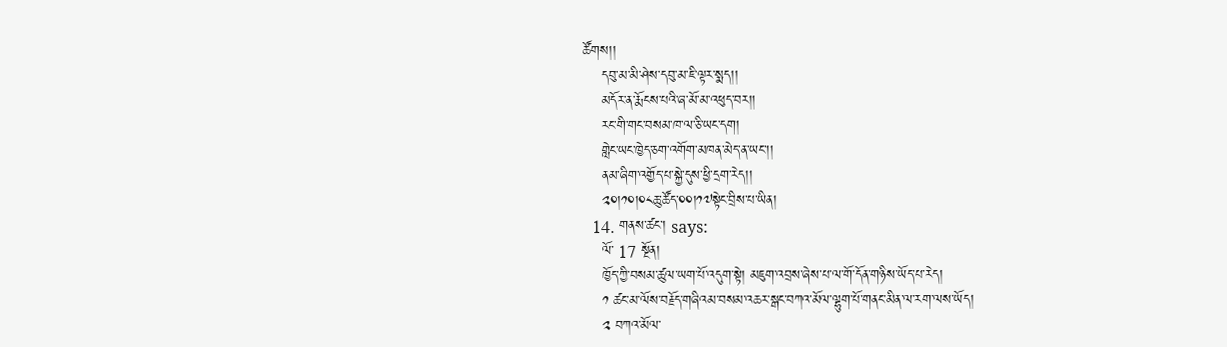ཚོགས།།
    དབུ་མ་མི་ཤེས་དབུ་མ་ཇི་ལྟར་སྨད།།
    མདོར་ན་རྨོངས་པའི་ཞ་མོ་མ་འཕུད་བར།།
    རང་གི་གང་བསམ་ཁ་ལ་ཅི་ཡང་དག།
    གླེང་ཡང་ཁྱེད་ཅག་འགོག་མཁན་མེད་ན་ཡང་།།
    ནམ་ཞིག་འགྱོད་པ་སྐྱེ་དུས་ཕྱི་དྲག་རེད།།
    ༢༠།༡༠།༠༨ཆུ་ཚོད་༠༠།༡༧སྟེང་བྲིས་པ་ཡིན།
  14. གནས་ཚང་། says:
    ལོ་ 17 སྔོན།
    ཁྱོད་ཀྱི་བསམ་ཚུལ་ཡག་པོ་འདུག་སྟེ། མཇུག་འབྲས་ཞེས་པ་ལ་གོ་དོན་གཉིས་ཡོད་པ་རེད།
    ༡ ཚང་མ་ལོས་བརྗོད་གཞིའམ་བསམ་འཆར་སྒང་བཀའ་མོལ་ལྷུག་པོ་གནང་མིན་ལ་རག་ལས་ཡོད།
    ༢ བཀའ་མོལ་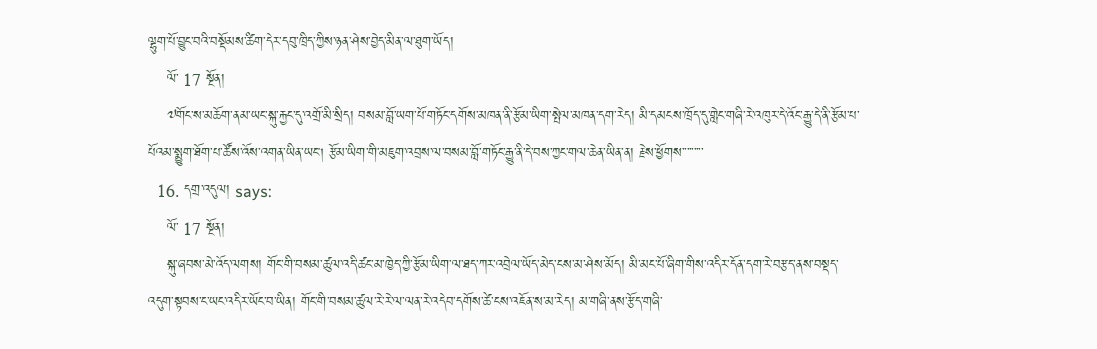ལྷུག་པོ་བྱུང་བའི་བསྡོམས་ཚིག་དེར་དབུ་ཁྲིད་ཀྱིས་ཉན་ཤེས་བྱེད་མིན་ལ་ཐུག་ཡོད།
    ལོ་ 17 སྔོན།
    ༧གོང་ས་མཆོག་ནམ་ཡང་སྐུ་རྐྱང་དུ་འགྲོ་མི་སྲིད། བསམ་བློ་ཡག་པོ་གཏོང་དགོས་མཁན་ནི་རྩོམ་ཡིག་སྤེལ་མཁན་དག་རེད། མི་དམངས་ཁྲོད་དུ་གླེང་གཞི་རེ་འཁུར་དེ་འོང་རྒྱུ་དེ་ནི་རྩོམ་པ་པོའམ་སྨྱུག་ཐོག་པ་ཚོས་འོས་འགན་ཡིན་ཡང། རྩོམ་ཡིག་གི་མཇུག་འབྲས་ལ་བསམ་བློ་གཏོང་རྒྱུ་ནི་དེ་བས་ཀྱང་གལ་ཆེན་ཡིན་ན། རྗེས་ཕྱོགས་་་་་་་་་
  16. དགྲ་འདུལ། says:
    ལོ་ 17 སྔོན།
    སྐུ་ཞབས་མེ་འོད་ལགས། གོང་གི་བསམ་ཚུལ་འདི་ཚང་མ་ཁྱེད་ཀྱི་རྩོམ་ཡིག་ལ་ཐད་ཀར་འབྲེལ་ཡོད་མེད་ངས་མ་ཤེས་མོད། མི་མང་པོ་ཞིག་གིས་འདིར་དོན་དག་རེ་བརྩད་ནས་བསྡད་འདུག་སྟབས་ང་ཡང་འདིར་ཡོང་བ་ཡིན། གོང་གི་བསམ་ཚུལ་རེ་རེ་ལ་ལན་རེ་འདེབ་དགོས་ཚེ་ངས་འཇོན་ས་མ་རེད། མ་གཞི་ནས་རྩོད་གཞི་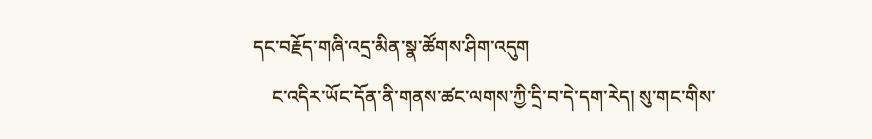དང་བརྗོད་གཞི་འདྲ་མིན་སྣ་ཚོགས་ཤིག་འདུག
    ང་འདིར་ཡོང་དོན་ནི་གནས་ཚང་ལགས་ཀྱི་དྲི་བ་དེ་དག་རེད། སུ་གང་གིས་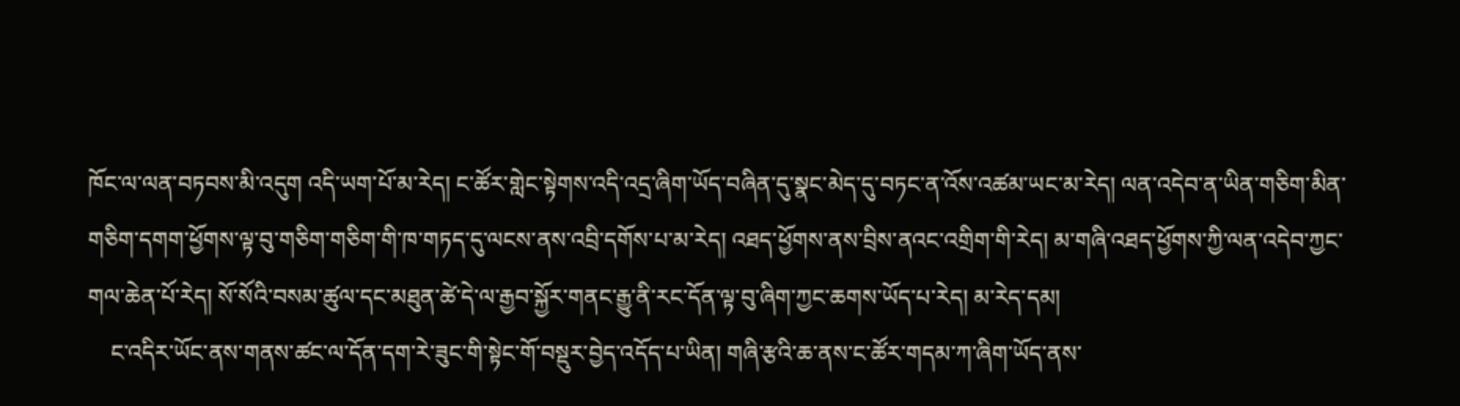ཁོང་ལ་ལན་བཏབས་མི་འདུག འདི་ཡག་པོ་མ་རེད། ང་ཚོར་གླེང་སྟེགས་འདི་འདྲ་ཞིག་ཡོད་བཞིན་དུ་སྣང་མེད་དུ་བཏང་ན་འོས་འཚམ་ཡང་མ་རེད། ལན་འདེབ་ན་ཡིན་གཅིག་མིན་གཅིག་དགག་ཕྱོགས་ལྟ་བུ་གཅིག་གཅིག་གི་ཁ་གཏད་དུ་ལངས་ནས་འབྲི་དགོས་པ་མ་རེད། འཐད་ཕྱོགས་ནས་བྲིས་ནའང་འགྲིག་གི་རེད། མ་གཞི་འཐད་ཕྱོགས་ཀྱི་ལན་འདེབ་ཀྱང་གལ་ཆེན་པོ་རེད། སོ་སོའི་བསམ་ཚུལ་དང་མཐུན་ཚེ་དེ་ལ་རྒྱབ་སྐྱོར་གནང་རྒྱུ་ནི་རང་དོན་ལྟ་བུ་ཞིག་ཀྱང་ཆགས་ཡོད་པ་རེད། མ་རེད་དམ།
    ང་འདིར་ཡོང་ནས་གནས་ཚང་ལ་དོན་དག་རེ་ཟུང་གི་སྟེང་གོ་བསྡུར་བྱེད་འདོད་པ་ཡིན། གཞི་རྩའི་ཆ་ནས་ང་ཚོར་གདམ་ཀ་ཞིག་ཡོད་ནས་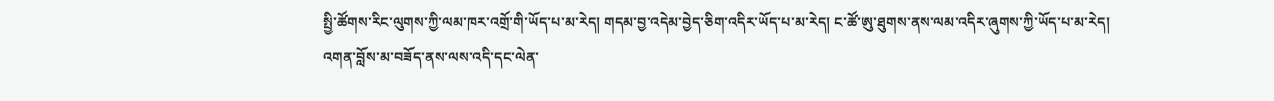སྤྱི་ཚོགས་རིང་ལུགས་ཀྱི་ལམ་ཁར་འགྲོ་གི་ཡོད་པ་མ་རེད། གདམ་བྱ་འདེམ་བྱེད་ཅིག་འདིར་ཡོད་པ་མ་རེད། ང་ཚོ་ཨུ་ཐུགས་ནས་ལམ་འདིར་ཞུགས་ཀྱི་ཡོད་པ་མ་རེད། འགན་བློས་མ་བཟོད་ནས་ལས་འདི་དང་ལེན་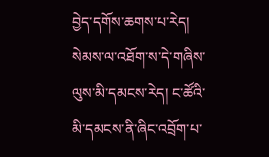བྱེད་དགོས་ཆགས་པ་རེད། སེམས་ལ་འཐོག་ས་དེ་གཞིས་ལུས་མི་དམངས་རེད། ང་ཚོའི་མི་དམངས་ནི་ཞིང་འབྲོག་པ་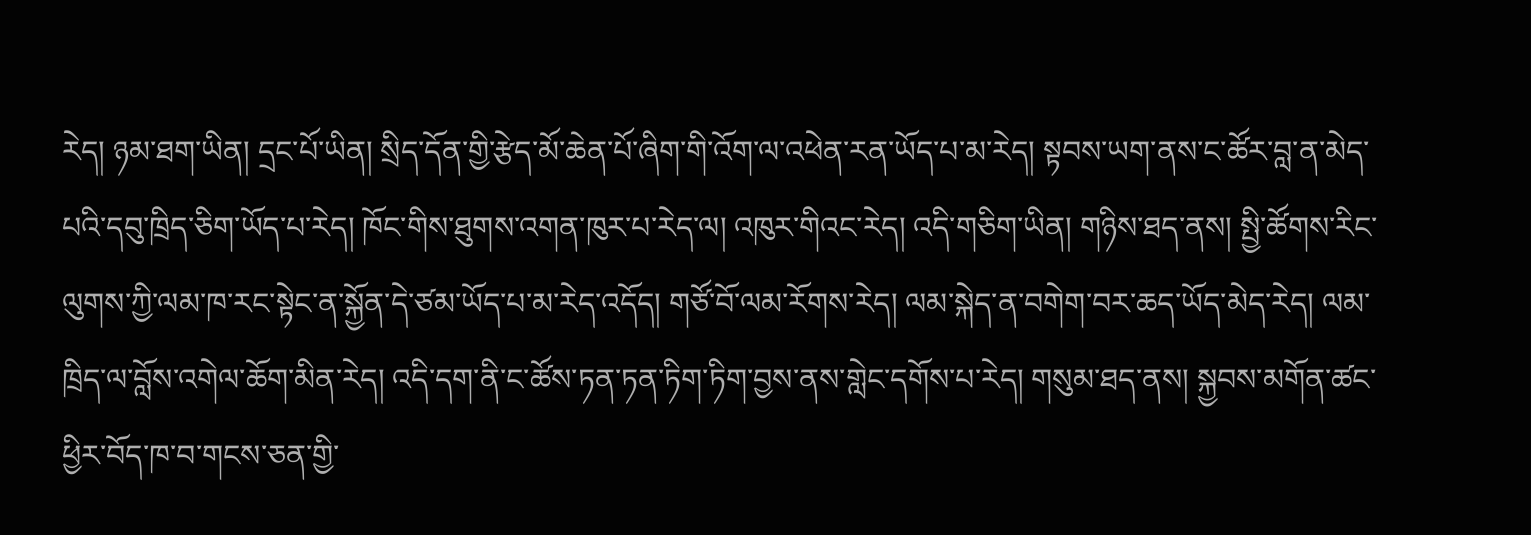རེད། ཉམ་ཐག་ཡིན། དྲང་པོ་ཡིན། སྲིད་དོན་གྱི་རྩེད་མོ་ཆེན་པོ་ཞིག་གི་འོག་ལ་འཕེན་རན་ཡོད་པ་མ་རེད། སྟབས་ཡག་ནས་ང་ཚོར་བླ་ན་མེད་པའི་དབུ་ཁྲིད་ཅིག་ཡོད་པ་རེད། ཁོང་གིས་ཐུགས་འགན་ཁུར་པ་རེད་ལ། འཁུར་གིའང་རེད། འདི་གཅིག་ཡིན། གཉིས་ཐད་ནས། སྤྱི་ཚོགས་རིང་ལུགས་ཀྱི་ལམ་ཁ་རང་སྟེང་ན་སྐྱོན་དེ་ཙམ་ཡོད་པ་མ་རེད་འདོད། གཙོ་བོ་ལམ་རོགས་རེད། ལམ་སྐེད་ན་བགེག་བར་ཆད་ཡོད་མེད་རེད། ལམ་ཁྲིད་ལ་བློས་འགེལ་ཆོག་མིན་རེད། འདི་དག་ནི་ང་ཚོས་ཏན་ཏན་ཏིག་ཏིག་བྱས་ནས་གླེང་དགོས་པ་རེད། གསུམ་ཐད་ནས། སྐྱབས་མགོན་ཚང་ཕྱིར་བོད་ཁ་བ་གངས་ཅན་གྱི་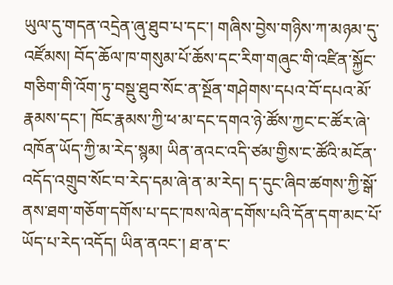ཡུལ་དུ་གདན་འདྲེན་ཞུ་ཐུབ་པ་དང་། གཞིས་བྱེས་གཉིས་ཀ་མཉམ་དུ་འཛོམས། བོད་ཆོལ་ཁ་གསུམ་པོ་ཆོས་དང་རིག་གཞུང་གི་འཛིན་སྐྱོང་གཅིག་གི་འོག་ཏུ་བསྡུ་ཐུབ་སོང་ན་སྔོན་གཤེགས་དཔའ་བོ་དཔའ་མོ་རྣམས་དང་། ཁོང་རྣམས་ཀྱི་ཕ་མ་དང་དགའ་ཉེ་ཚོས་ཀྱང་ང་ཚོར་ཞེ་འཁོན་ཡོད་ཀྱི་མ་རེད་སྙམ། ཡིན་ནའང་འདི་ཙམ་གྱིས་ང་ཚོའི་མངོན་འདོད་འགྲུབ་སོང་བ་རེད་དམ་ཞེ་ན་མ་རེད། ད་དུང་ཞིབ་ཚགས་ཀྱི་སྒོ་ནས་ཐག་གཅོག་དགོས་པ་དང་ཁས་ལེན་དགོས་པའི་དོན་དག་མང་པོ་ཡོད་པ་རེད་འདོད། ཡིན་ནའང་། ཐ་ན་ང་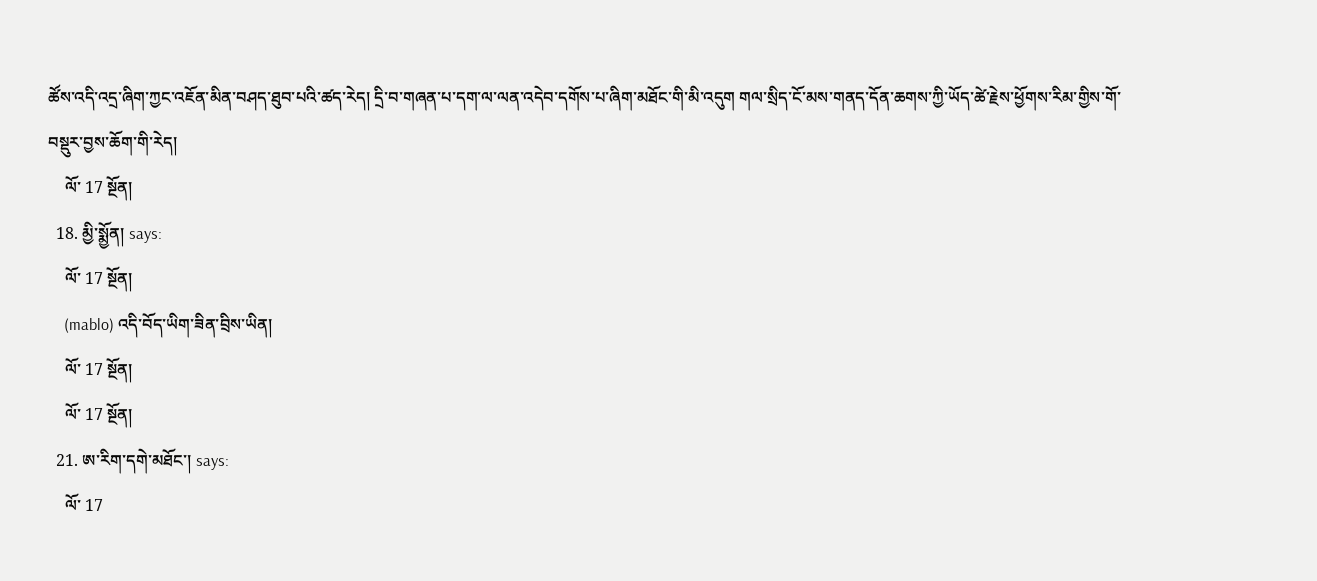ཚོས་འདི་འདྲ་ཞིག་ཀྱང་འཇོན་མིན་བཤད་ཐུབ་པའི་ཚད་རེད། དྲི་བ་གཞན་པ་དག་ལ་ལན་འདེབ་དགོས་པ་ཞིག་མཐོང་གི་མི་འདུག གལ་སྲིད་ངོ་མས་གནད་དོན་ཆགས་ཀྱི་ཡོད་ཚེ་རྗེས་ཕྱོགས་རིམ་གྱིས་གོ་བསྡུར་བྱས་ཆོག་གི་རེད།
    ལོ་ 17 སྔོན།
  18. མྱི་སྨྱོན། says:
    ལོ་ 17 སྔོན།
    (mablo) འདི་བོད་ཡིག་ཟིན་བྲིས་ཡིན།
    ལོ་ 17 སྔོན།
    ལོ་ 17 སྔོན།
  21. ཨ་རིག་དགེ་མཐོང་། says:
    ལོ་ 17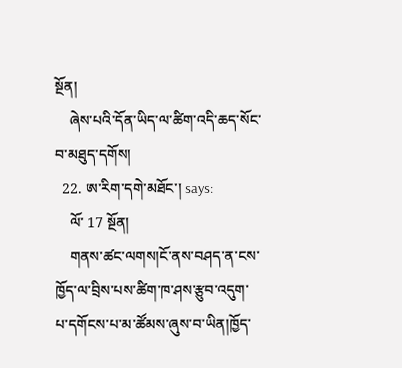སྔོན།
    ཞེས་པའི་དོན་ཡིད་ལ་ཚིག་འདི་ཆད་སོང་བ་མཐུད་དགོས།
  22. ཨ་རིག་དགེ་མཐོང་། says:
    ལོ་ 17 སྔོན།
    གནས་ཚང་ལགས།ངོ་ནས་བཤད་ན་ངས་ཁྱོད་ལ་བྲིས་པས་ཚིག་ཁ་ཤས་རྩུབ་འདུག་པ་དགོངས་པ་མ་ཚོམས་ཞུས་བ་ཡིན།ཁྱོད་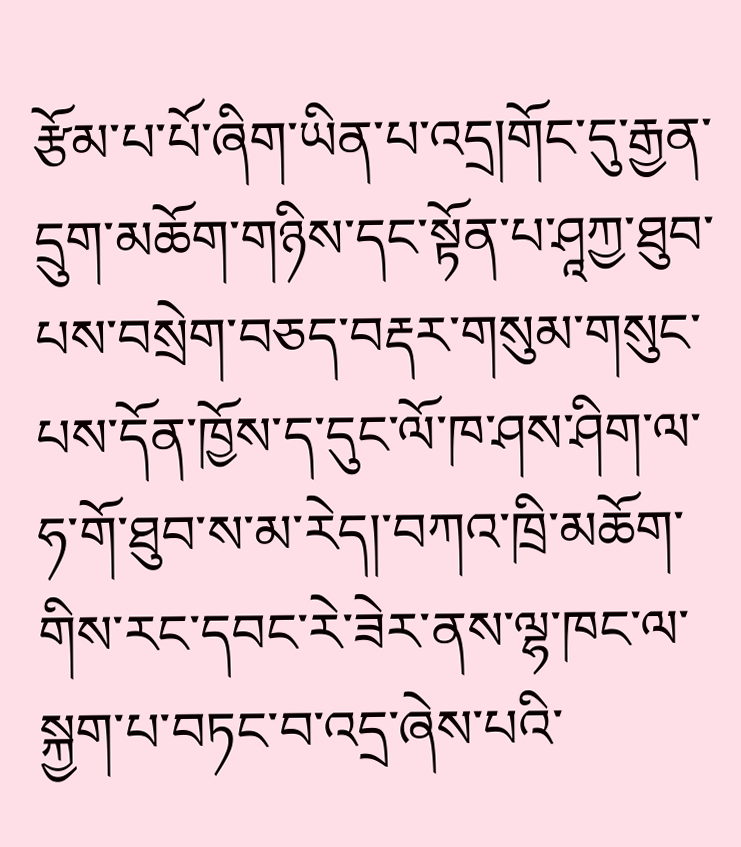རྩོམ་པ་པོ་ཞིག་ཡིན་པ་འདྲ།གོང་དུ་རྒྱན་དྲུག་མཆོག་གཉིས་དང་སྟོན་པ་ཤཱཀྱ་ཐུབ་པས་བསྲེག་བཅད་བརྡར་གསུམ་གསུང་པས་དོན་ཁྱོས་ད་དུང་ལོ་ཁ་ཤས་ཤིག་ལ་ཧ་གོ་ཐུབ་ས་མ་རེད།་བཀའ་ཁྲི་མཆོག་གིས་རང་དབང་རེ་ཟེར་ནས་ལྷ་ཁང་ལ་སྐྱག་པ་བཏང་བ་འདྲ་ཞེས་པའི་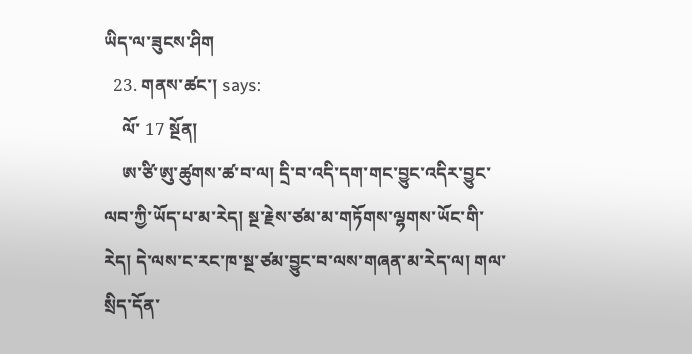ཡིད་ལ་ཟུངས་ཤིག
  23. གནས་ཚང་། says:
    ལོ་ 17 སྔོན།
    ཨ་ཙི་ཨུ་ཚུགས་ཚ་བ་ལ། དྲི་བ་འདི་དག་གང་བྱུང་འདིར་བྱུང་ལབ་ཀྱི་ཡོད་པ་མ་རེད། སྔ་རྗེས་ཙམ་མ་གཏོགས་ལྷགས་ཡོང་གི་རེད། དེ་ལས་ང་རང་ཁ་སྔ་ཙམ་བྱུང་བ་ལས་གཞན་མ་རེད་ལ། གལ་སྲིད་དོན་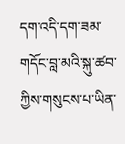དག་འདི་དག་ཟམ་གདོང་བླ་མའི་སྐུ་ཚབ་ཀྱིས་གསུངས་པ་ཡིན་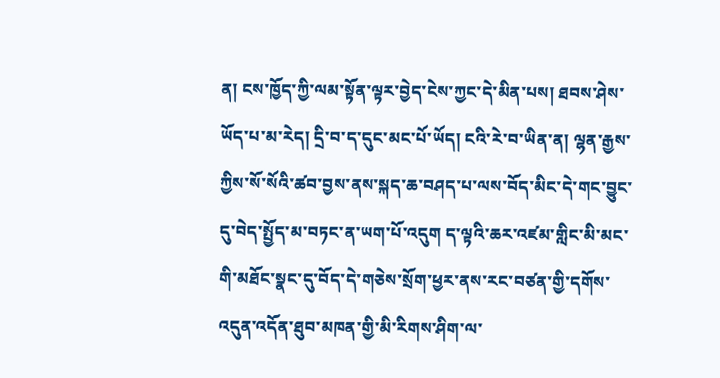ན། ངས་ཁྱོད་ཀྱི་ལམ་སྟོན་ལྟར་བྱེད་ངེས་ཀྱང་དེ་མིན་པས། ཐབས་ཤེས་ཡོད་པ་མ་རེད། དྲི་བ་ད་དུང་མང་པོ་ཡོད། ངའི་རེ་བ་ཡིན་ན། ལྷན་རྒྱས་ཀྱིས་སོ་སོའི་ཚབ་བྱས་ནས་སྐད་ཆ་བཤད་པ་ལས་བོད་མིང་དེ་གང་བྱུང་དུ་བེད་སྤྱོད་མ་བཏང་ན་ཡག་པོ་འདུག ད་ལྟའི་ཆར་འཛམ་གླིང་མི་མང་གི་མཐོང་སྣང་དུ་བོད་དེ་གཅེས་སྲོག་ཕྱར་ནས་རང་བཙན་གྱི་དགོས་འདུན་འདོན་ཐུབ་མཁན་གྱི་མི་རིགས་ཤིག་ལ་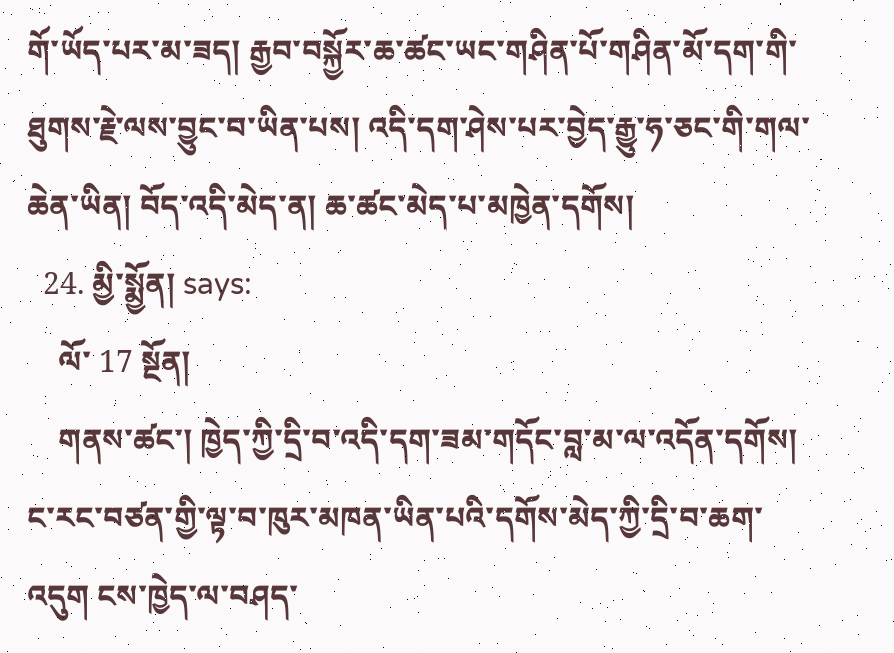གོ་ཡོད་པར་མ་ཟད། རྒྱབ་བསྐྱོར་ཆ་ཚང་ཡང་གཤིན་པོ་གཤིན་མོ་དག་གི་ཐུགས་རྗེ་ལས་བྱུང་བ་ཡིན་པས། འདི་དག་ཤེས་པར་བྱེད་རྒྱུ་ཧ་ཅང་གི་གལ་ཆེན་ཡིན། བོད་འདི་མེད་ན། ཆ་ཚང་མེད་པ་མཁྱེན་དགོས།
  24. མྱི་སྨྱོན། says:
    ལོ་ 17 སྔོན།
    གནས་ཚང་། ཁྱེད་ཀྱི་དྲི་བ་འདི་དག་ཟམ་གདོང་བླ་མ་ལ་འདོན་དགོས། ང་རང་བཙན་གྱི་ལྟ་བ་ཁུར་མཁན་ཡིན་པའི་དགོས་མེད་ཀྱི་དྲི་བ་ཆག་འདུག ངས་ཁྱེད་ལ་བཤད་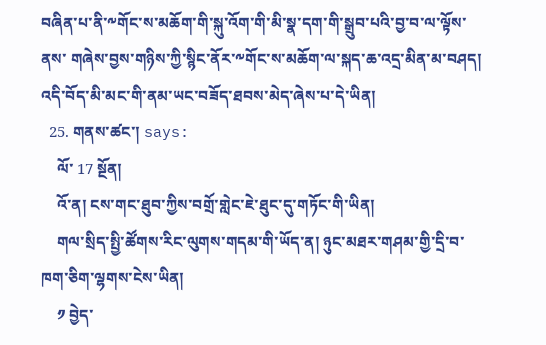བཞིན་པ་ནི་༸གོང་ས་མཆོག་གི་སྐུ་འོག་གི་མི་སྣ་དག་གི་སྒྲུབ་པའི་བྱ་བ་ལ་ལྟོས་ནས་ གཞེས་བྱས་གཉིས་ཀྱི་སྙིང་ནོར་༸གོང་ས་མཆོག་ལ་སྐད་ཆ་འདྲ་མིན་མ་བཤད། འདི་བོད་མི་མང་གི་ནམ་ཡང་བཟོད་ཐབས་མེད་ཞེས་པ་དེ་ཡིན།
  25. གནས་ཚང་། says:
    ལོ་ 17 སྔོན།
    འོ་ན། ངས་གང་ཐུབ་ཀྱིས་བགྲོ་གླེང་ཇེ་ཐུང་དུ་གཏོང་གི་ཡིན།
    གལ་སྲིད་སྤྱི་ཚོགས་རིང་ལུགས་གདམ་གི་ཡོད་ན། ཉུང་མཐར་གཤམ་གྱི་དྲི་བ་ཁག་ཅིག་ལྷགས་ངེས་ཡིན།
    ༡ བྱེད་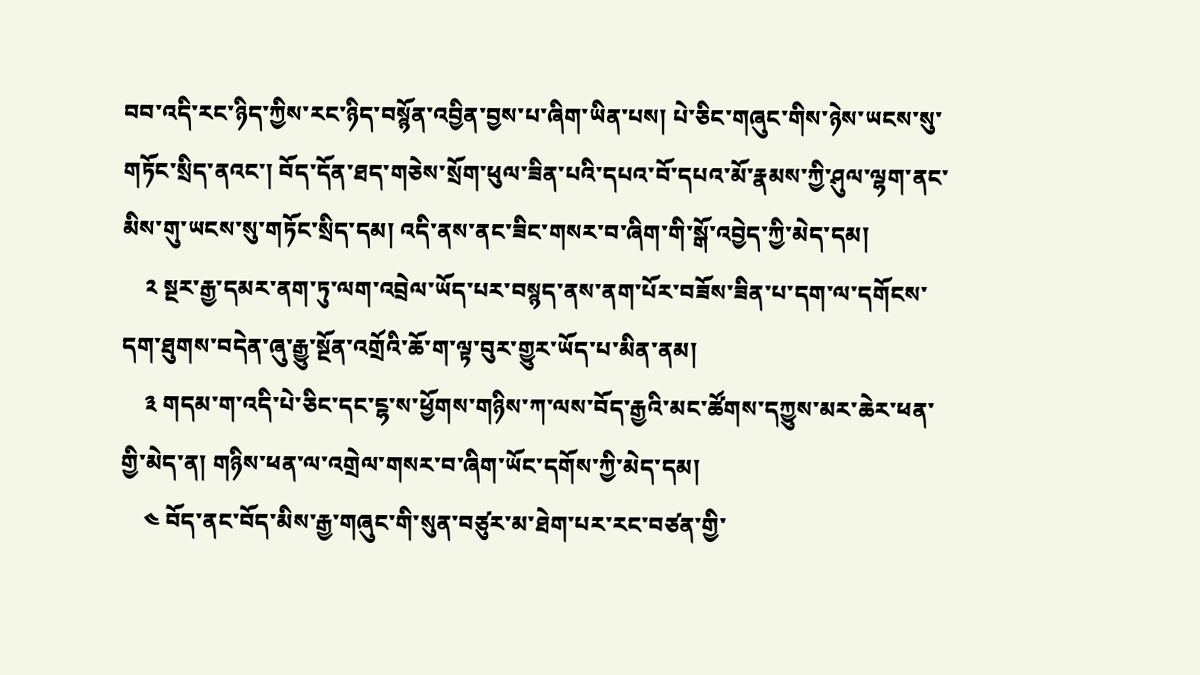བབ་འདི་རང་ཉིད་ཀྱིས་རང་ཉིད་བསྙོན་འབྱིན་བྱས་པ་ཞིག་ཡིན་པས། པེ་ཅིང་གཞུང་གིས་ཉེས་ཡངས་སུ་གཏོང་སྲིད་ནའང་། བོད་དོན་ཐད་གཅེས་སྲོག་ཕུལ་ཟིན་པའི་དཔའ་བོ་དཔའ་མོ་རྣམས་ཀྱི་ཤུལ་ལྷག་ནང་མིས་གུ་ཡངས་སུ་གཏོང་སྲིད་དམ། འདི་ནས་ནང་ཟིང་གསར་བ་ཞིག་གི་སྒོ་འབྱེད་ཀྱི་མེད་དམ།
    ༢ སྔར་རྒྱ་དམར་ནག་ཏུ་ལག་འབྲེལ་ཡོད་པར་བསྙད་ནས་ནག་པོར་བཟོས་ཟིན་པ་དག་ལ་དགོངས་དག་ཐུགས་བདེན་ཞུ་རྒྱུ་སྔོན་འགྲོའི་ཆོ་ག་ལྟ་བུར་གྱུར་ཡོད་པ་མིན་ནམ།
    ༣ གདམ་ག་འདི་པེ་ཅིང་དང་ངྷ་ས་ཕྱོགས་གཉིས་ཀ་ལས་བོད་རྒྱའི་མང་ཚོགས་དཀྱུས་མར་ཆེར་ཕན་གྱི་མེད་ན། གཉིས་ཕན་ལ་འགྲེལ་གསར་བ་ཞིག་ཡོང་དགོས་ཀྱི་མེད་དམ།
    ༤ བོད་ནང་བོད་མིས་རྒྱ་གཞུང་གི་སུན་བཙུར་མ་ཐེག་པར་རང་བཙན་གྱི་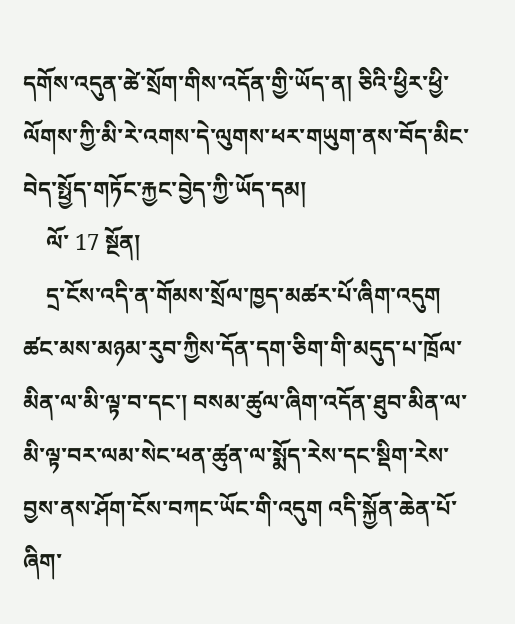དགོས་འདུན་ཚེ་སྲོག་གིས་འདོན་གྱི་ཡོད་ན། ཅིའི་ཕྱིར་ཕྱི་ལོགས་ཀྱི་མི་རེ་འགས་དེ་ལུགས་ཕར་གཡུག་ནས་བོད་མིང་བེད་སྥྱོད་གཏོང་རྐྱང་བྱེད་ཀྱི་ཡོད་དམ།
    ལོ་ 17 སྔོན།
    དྲ་ངོས་འདི་ན་གོམས་སྲོལ་ཁྱད་མཚར་པོ་ཞིག་འདུག ཚང་མས་མཉམ་རུབ་ཀྱིས་དོན་དག་ཅིག་གི་མདུད་པ་ཁྲོལ་མིན་ལ་མི་ལྟ་བ་དང་། བསམ་ཚུལ་ཞིག་འདོན་ཐུབ་མིན་ལ་མི་ལྟ་བར་ལམ་སེང་ཕན་ཚུན་ལ་སྨོད་རེས་དང་སྡིག་རེས་བྱས་ནས་ཤོག་ངོས་བཀང་ཡོང་གི་འདུག འདི་སྐྱོན་ཆེན་པོ་ཞིག་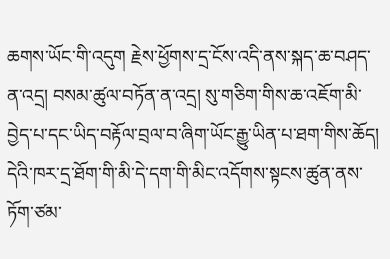ཆགས་ཡོང་གི་འདུག རྗེས་ཕྱོགས་དྲ་ངོས་འདི་ནས་སྐད་ཆ་བཤད་ན་འདྲ། བསམ་ཚུལ་བཏོན་ན་འདྲ། སུ་གཅིག་གིས་ཆ་འཇོག་མི་བྱེད་པ་དང་ཡིད་བརྟོལ་བྲལ་བ་ཞིག་ཡོང་རྒྱུ་ཡིན་པ་ཐག་གིས་ཆོད། དེའི་ཁར་དྲ་ཐོག་གི་མི་དེ་དག་གི་མིང་འདོགས་སྟངས་ཚུན་ནས་ཏོག་ཙམ་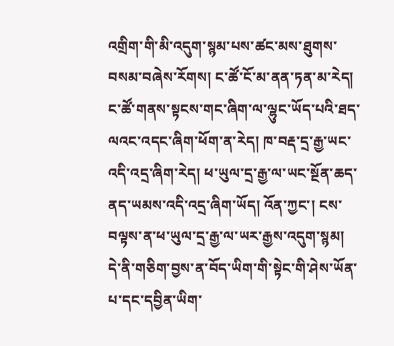འགྲིག་གི་མི་འདུག་སྙམ་པས་ཚང་མས་ཐུགས་བསམ་བཞེས་རོགས། ང་ཚོ་ངོ་མ་ནན་ཏན་མ་རེད། ང་ཚོ་གནས་སྟངས་གང་ཞིག་ལ་ལྷུང་ཡོད་པའི་ཐད་ལའང་འདང་ཞིག་ཕོག་ན་རེད། ཁ་བརྡ་དྲ་རྒྱ་ཡང་འདི་འདྲ་ཞིག་རེད། ཕ་ཡུལ་དྲ་རྒྱ་ལ་ཡང་སྔོན་ཆད་ནད་ཡམས་འདི་འདྲ་ཞིག་ཡོད། འོན་ཀྱང་། ངས་བལྟས་ན་ཕ་ཡུལ་དྲ་རྒྱ་ལ་ཡར་རྒྱས་འདུག་སྙམ། དེ་ནི་གཅིག་བྱས་ན་བོད་ཡིག་གི་སྟེང་གི་ཤེས་ཡོན་པ་དང་དབྱིན་ཡིག་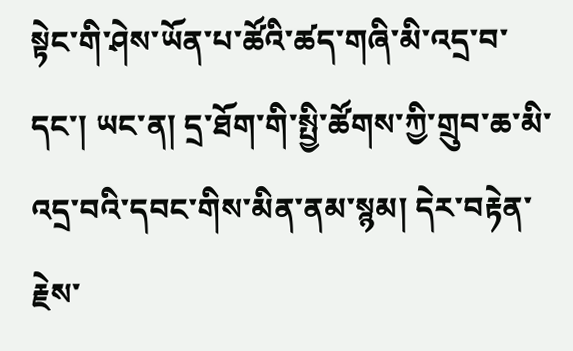སྟེང་གི་ཤེས་ཡོན་པ་ཚོའི་ཚད་གཞི་མི་འདྲ་བ་དང་། ཡང་ན། དྲ་ཐོག་གི་སྤྱི་ཚོགས་ཀྱི་གྲུབ་ཆ་མི་འདྲ་བའི་དབང་གིས་མིན་ནམ་སྙམ། དེར་བརྟེན་རྗེས་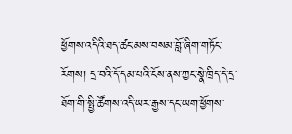ཕྱོགས་འདིའི་ཐད་ཚང་མས་བསམ་བློ་ཞིག་གཏོང་རོགས། དྲ་བའི་དོ་དམ་པའི་ངོས་ནས་ཀྱང་སྣེ་ཁྲིད་དེ་དྲ་ཐོག་གི་སྤྱི་ཚོགས་འདི་ཡར་རྒྱས་དང་ཡག་ཕྱོགས་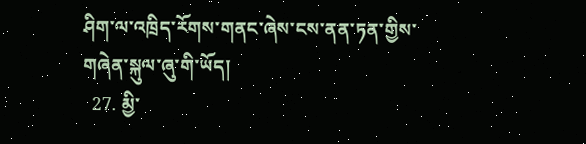ཤིག་ལ་འཁྲིད་རོགས་གནང་ཞེས་ངས་ནན་ཏན་གྱིས་གཞེན་སྐུལ་ཞུ་གི་ཡོད།
  27. མྱི་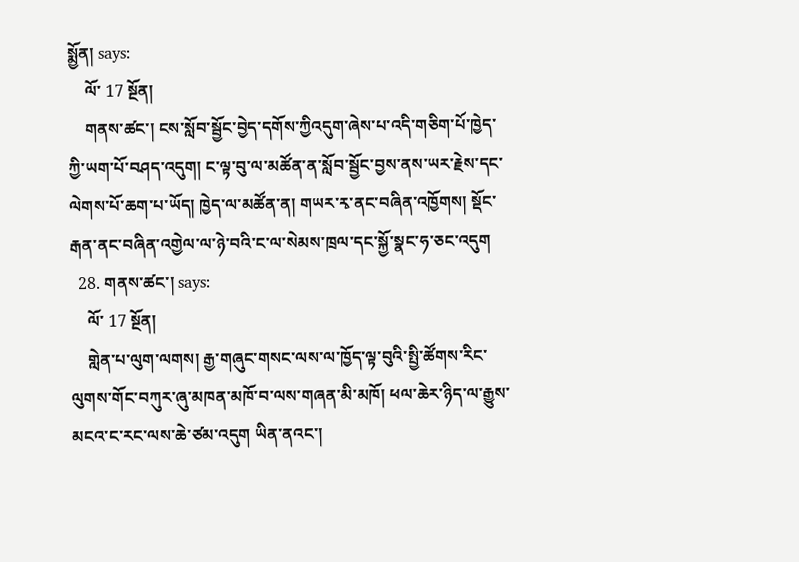སྨྱོན། says:
    ལོ་ 17 སྔོན།
    གནས་ཚང་། ངས་སློབ་སྦྱོང་བྱེད་དགོས་ཀྱིའདུག་ཞེས་པ་འདི་གཅིག་པོ་ཁྱེད་ཀྱི་ཡག་པོ་བཤད་འདུག། ང་ལྟ་བུ་ལ་མཚོན་ན་སློབ་སྦྱོང་བྱས་ནས་ཡར་རྗེས་དང་ལེགས་པོ་ཆག་པ་ཡོད། ཁྱེད་ལ་མཚོན་ན། གཡར་རྭ་ནང་བཞིན་འཁྱོགས། སྡོང་རྒན་ནང་བཞིན་འགྱེལ་ལ་ཉེ་བའི་ང་ལ་སེམས་ཁྲལ་དང་སྐྱོ་སྣང་ཧ་ཅང་འདུག
  28. གནས་ཚང་། says:
    ལོ་ 17 སྔོན།
    གླེན་པ་ལུག་ལགས། རྒྱ་གཞུང་གསང་ལས་ལ་ཁྱོད་ལྟ་བུའི་སྤྱི་ཚོགས་རིང་ལུགས་གོང་བཀུར་ཞུ་མཁན་མཁོ་བ་ལས་གཞན་མི་མཁོ། ཕལ་ཆེར་ཉིད་ལ་རྒྱུས་མངའ་ང་རང་ལས་ཆེ་ཙམ་འདུག ཡིན་ནའང་།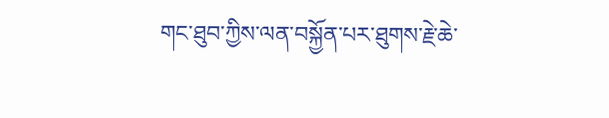གང་ཐུབ་ཀྱིས་ལན་བསྐྱོན་པར་ཐུགས་རྗེ་ཆེ་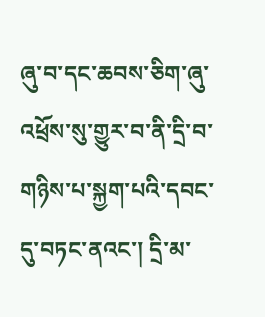ཞུ་བ་དང་ཆབས་ཅིག་ཞུ་འཕྲོས་སུ་གྱུར་བ་ནི་དྲི་བ་གཉིས་པ་སྐྱག་པའི་དབང་དུ་བཏང་ནའང་། དྲི་མ་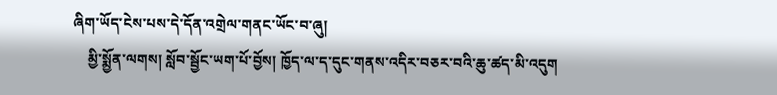ཞིག་ཡོད་ངེས་པས་དེ་དོན་འགྲེལ་གནང་ཡོང་བ་ཞུ།
    མྱི་སྨྱོན་ལགས། སློབ་སྦྱོང་ཡག་པོ་བྱོས། ཁྱོད་ལ་ད་དུང་གནས་འདིར་བཅར་བའི་ཆུ་ཚད་མི་འདུག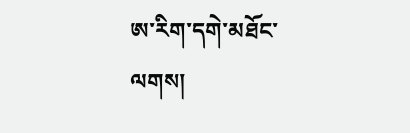ཨ་རིག་དགེ་མཐོང་ལགས།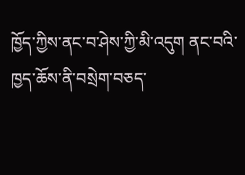ཁྱོད་ཀྱིས་ནང་བ་ཤེས་ཀྱི་མི་འདུག ནང་བའི་ཁྱད་ཆོས་ནི་བསྲེག་བཅད་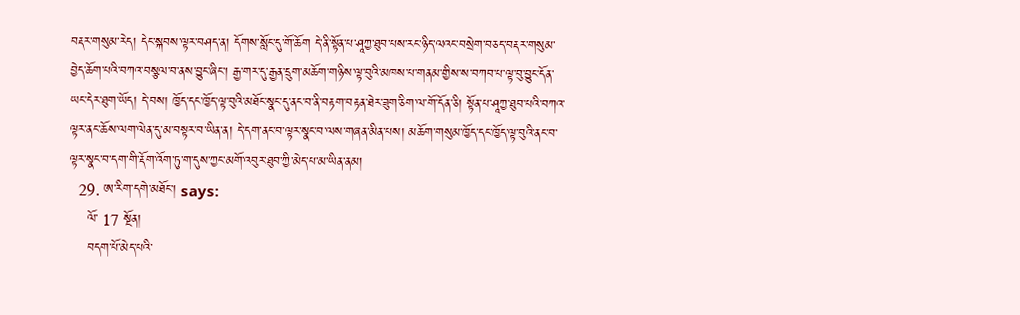བརྡར་གསུམ་རེད། དེང་སྐབས་ལྟར་བཤད་ན། དོགས་སློང་དུ་གོ་ཆོག དེ་ནི་སྟོན་པ་ཤཱཀྱ་ཐུབ་པས་རང་ཉིད་ལའང་བསྲེག་བཅད་བརྡར་གསུམ་བྱེད་ཆོག་པའི་བཀའ་བསྩལ་བ་ནས་བྱུང་ཞིང་། རྒྱ་གར་དུ་རྒྱན་དྲུག་མཆོག་གཉིས་ལྟ་བུའི་མཁས་པ་གནམ་གྱིས་ས་བཀབ་པ་ལྟ་བུ་བྱུང་དོན་ཡང་དེར་ཐུག་ཡོད། དེ་བས། ཁྱོད་དང་ཁྱོད་ལྟ་བུའི་མཐོང་སྣང་དུ་ནང་བ་ནི་བརྟག་བརྟན་ཐེར་ཟུག་ཅིག་ལ་གོ་དོན་ཅི། སྟོན་པ་ཤཱཀྱ་ཐུབ་པའི་བཀའ་ལྟར་ནང་ཆོས་ལག་ལེན་དུ་མ་བསྟར་བ་ཡིན་ན། དེ་དག་ནང་བ་ལྟར་སྣང་བ་ལས་གཞན་མིན་པས། མཆོག་གསུམ་ཁྱོད་དང་ཁྱོད་ལྟ་བུའི་ནང་བ་ལྟར་སྣང་བ་དག་གི་རྡོག་འོག་ཏུ་ག་དུས་ཀྱང་མགོ་འབུར་ཐུབ་ཀྱི་མེད་པ་མ་ཡིན་ནམ།
  29. ཨ་རིག་དགེ་མཐོང་། says:
    ལོ་ 17 སྔོན།
    བདག་པོ་མེད་པའི་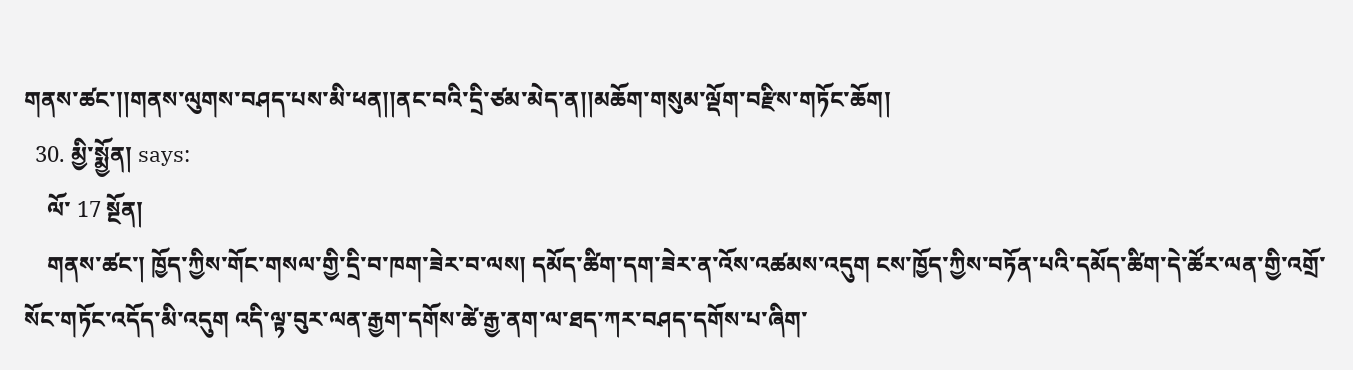གནས་ཚང་།།གནས་ལུགས་བཤད་པས་མི་ཕན།།ནང་བའི་དྲི་ཙམ་མེད་ན།།མཆོག་གསུམ་ལྡོག་བརྫིས་གཏོང་ཆོག།
  30. མྱི་སྨྱོན། says:
    ལོ་ 17 སྔོན།
    གནས་ཚང་། ཁྱོད་ཀྱིས་གོང་གསལ་གྱི་དྲི་བ་ཁག་ཟེར་བ་ལས། དམོད་ཚིག་དག་ཟེར་ན་འོས་འཚམས་འདུག ངས་ཁྱོད་ཀྱིས་བཏོན་པའི་དམོད་ཚིག་དེ་ཚོར་ལན་གྱི་འགྲོ་སོང་གཏོང་འདོད་མི་འདུག འདི་ལྟ་བུར་ལན་རྒྱག་དགོས་ཚེ་རྒྱ་ནག་ལ་ཐད་ཀར་བཤད་དགོས་པ་ཞིག་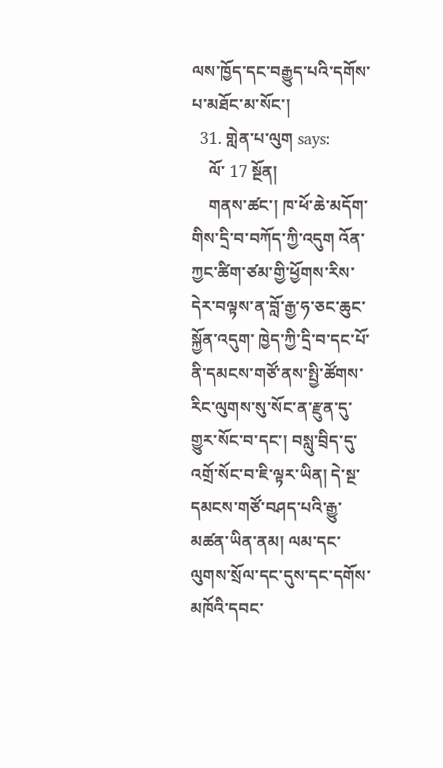ལས་ཁྱོད་དང་བརྒྱུད་པའི་དགོས་པ་མཐོང་མ་སོང་།
  31. གླེན་པ་ལུག says:
    ལོ་ 17 སྔོན།
    གནས་ཚང་། ཁ་ཕོ་ཆེ་མདོག་གིས་དྲི་བ་བཀོད་ཀྱི་འདུག འོན་ཀྱང་ཚིག་ཙམ་གྱི་ཕྱོགས་རིས་དེར་བལྟས་ན་བློ་རྒྱ་ཧ་ཅང་ཆུང་སྐྱོན་འདུག་ ཁྱེད་ཀྱི་དྲི་བ་དང་པོ་ནི་དམངས་གཙོ་ནས་སྤྱི་ཚོགས་རིང་ལུགས་སུ་སོང་ན་རྫུན་དུ་གྱུར་སོང་བ་དང་། བསླུ་བྲིད་དུ་འགྲོ་སོང་བ་ཇི་ལྟར་ཡིན། དེ་སྔ་དམངས་གཙོ་བཤད་པའི་རྒྱུ་མཚན་ཡིན་ནམ། ལམ་དང་ལུགས་སྲོལ་དང་དུས་དང་དགོས་མཁོའི་དབང་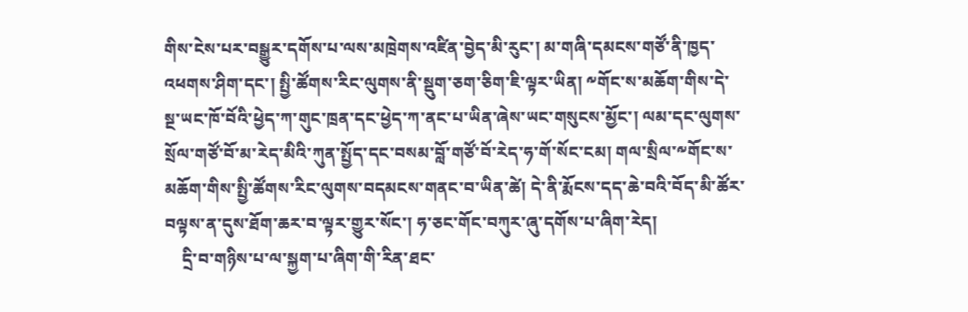གིས་ངེས་པར་བསྒྱུར་དགོས་པ་ལས་མཁྲེགས་འཛིན་བྱེད་མི་རུང་། མ་གཞི་དམངས་གཙོ་ནི་ཁྱད་འཕགས་ཤིག་དང་། སྤྱི་ཚོགས་རིང་ལུགས་ནི་སྡུག་ཅག་ཅིག་ཇི་ལྟར་ཡིན། ༸གོང་ས་མཆོག་གིས་དེ་སྔ་ཡང་ཁོ་བོའི་ཕྱེད་ཀ་གུང་ཁྲན་དང་ཕྱེད་ཀ་ནང་པ་ཡིན་ཞེས་ཡང་གསུངས་མྱོང་། ལམ་དང་ལུགས་སྲོལ་གཙོ་བོ་མ་རེད་མིའི་ཀུན་སྤྱོད་དང་བསམ་བློ་གཙོ་བོ་རེད་ཧ་གོ་སོང་ངམ། གལ་སྲིལ་༸གོང་ས་མཆོག་གིས་སྤྱི་ཚོགས་རིང་ལུགས་བདམངས་གནང་བ་ཡིན་ཚེ། དེ་ནི་རྨོངས་དད་ཆེ་བའི་བོད་མི་ཚོར་བལྟས་ན་དུས་ཐོག་ཆར་བ་ལྟར་གྱུར་སོང་། ཧ་ཅང་གོང་བཀུར་ཞུ་དགོས་པ་ཞིག་རེད།
    དྲི་བ་གཉིས་པ་ལ་སྐྱག་པ་ཞིག་གི་རིན་ཐང་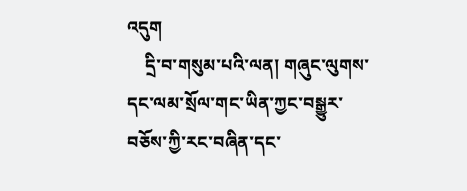འདུག
    དྲི་བ་གསུམ་པའི་ལན། གཞུང་ལུགས་དང་ལམ་སྲོལ་གང་ཡིན་ཀྱང་བསྒྱུར་བཅོས་ཀྱི་རང་བཞིན་དང་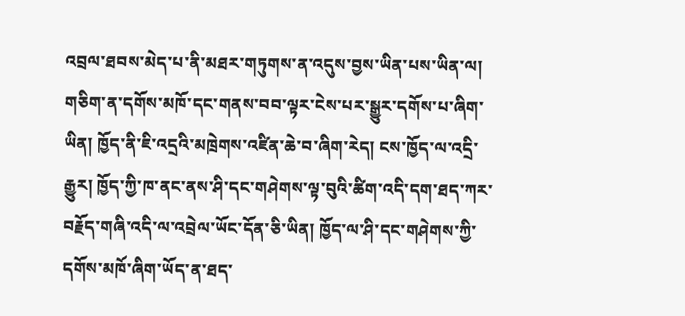འབྲལ་ཐབས་མེད་པ་ནི་མཐར་གཏུགས་ན་འདུས་བྱས་ཡིན་པས་ཡིན་ལ། གཅིག་ན་དགོས་མཁོ་དང་གནས་བབ་ལྟར་ངེས་པར་སྒྱུར་དགོས་པ་ཞིག་ཡིན། ཁྱོད་ནི་ཇི་འདྲའི་མཁྲེགས་འཛིན་ཆེ་བ་ཞིག་རེད། ངས་ཁྱོད་ལ་འདྲི་རྒྱུར། ཁྱོད་ཀྱི་ཁ་ནང་ནས་ཤི་དང་གཤེགས་ལྟ་བུའི་ཚིག་འདི་དག་ཐད་ཀར་བརྗོད་གཞི་འདི་ལ་འབྲེལ་ཡོང་དོན་ཅི་ཡིན། ཁྱོད་ལ་ཤི་དང་གཤེགས་ཀྱི་དགོས་མཁོ་ཞིག་ཡོད་ན་ཐད་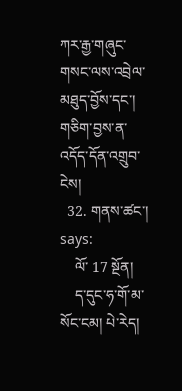ཀར་རྒྱ་གཞུང་གསང་ལས་འབྲེལ་མཐུད་བྱོས་དང་། གཅིག་བྱས་ན་འདོད་དོན་འགྲུབ་ངེས།
  32. གནས་ཚང་། says:
    ལོ་ 17 སྔོན།
    ད་དུང་ཧ་གོ་མ་སོང་ངམ། པེ་རེད།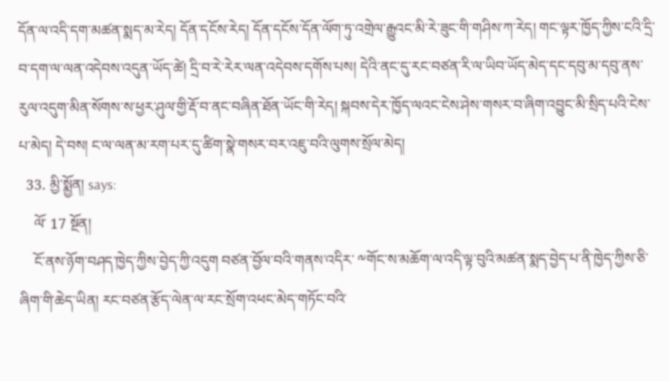དོན་ལ་འདི་དག་མཚན་སྨད་མ་རེད། དོན་དངོས་རེད། དོན་དངོས་དོན་ལོག་ཏུ་འགྲེལ་རྒྱུའང་མི་རེ་ཟུང་གི་གཤིས་ཀ་རེད། གང་ལྟར་ཁྱོད་ཀྱིས་ངའི་དྲི་བ་དག་ལ་ལན་འདེབས་འདུན་ཡོད་ཚེ། དྲི་བ་རེ་རེར་ལན་འདེབས་དགོས་པས། དེའི་ནང་དུ་རང་བཙན་རི་ལ་ཡིབ་ཡོད་མེད་དང་དབུ་མ་དབུ་ནས་རུལ་འདུག་མིན་སོགས་ས་ཕྱར་ཤུལ་གྱི་རྡོ་བ་ནང་བཞིན་ཐོན་ཡོང་གི་རེད། སྐབས་དེར་ཁྱོད་ལའང་ངེས་ཤེས་གསར་བ་ཞིག་འབྱུང་མི་སྲིད་པའི་ངེས་པ་མེད། དེ་བས། ང་ལ་ལན་མ་རག་པར་དུ་ཚིག་སྣེ་གསར་བར་འཇུ་བའི་ལུགས་སྲོལ་མེད།
  33. མྱི་སྨྱོན། says:
    ལོ་ 17 སྔོན།
    ངོ་ནས་ཉོག་བཤད་ཁྱེད་ཀྱིས་བྱེད་ཀྱི་འདུག བཙན་བྱོལ་བའི་གནས་འདིར་ ༸གོང་ས་མཆོག་ལ་འདི་ལྟ་བུའི་མཚན་སྨད་བྱེད་པ་ནི་ཁྱེད་ཀྱིས་ཅི་ཞིག་གི་ཆེད་ཡིན། རང་བཙན་རྩོད་ལེན་ལ་རང་སྲོག་འཕང་མེད་གཏོང་བའི་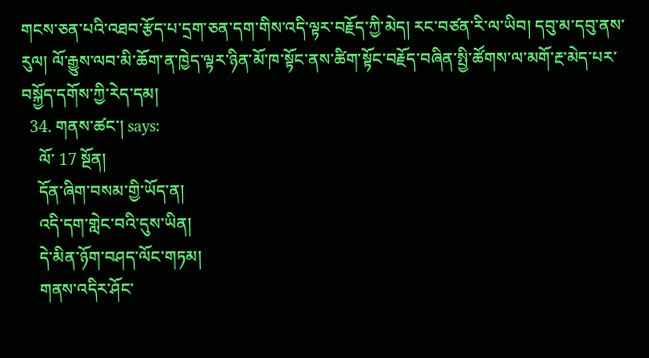གངས་ཅན་པའི་འཐབ་རྩོད་པ་དྲག་ཅན་དག་གིས་འདི་ལྟར་བརྗོད་ཀྱི་མེད། རང་བཙན་རི་ལ་ཡིབ། དབུ་མ་དབུ་ནས་རུལ། ལོ་རྒྱུས་ལབ་མི་ཆོག་ན་ཁྱེད་ལྟར་ཉིན་མོ་ཁ་སྟོང་ནས་ཚིག་སྟོང་བརྗོད་བཞིན་སྤྱི་ཚོགས་ལ་མགོ་རྔ་མེད་པར་བསྐྱོད་དགོས་ཀྱི་རེད་དམ།
  34. གནས་ཚང་། says:
    ལོ་ 17 སྔོན།
    དོན་ཞིག་བསམ་གྱི་ཡོད་ན།
    འདི་དག་གླེང་བའི་དུས་ཡིན།
    དེ་མིན་ཉོག་བཤད་ལོང་གཏམ།
    གནས་འདིར་ཤོང་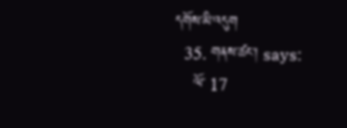དགོས་མི་འདུག
  35. གནས་ཚང་། says:
    ལོ་ 17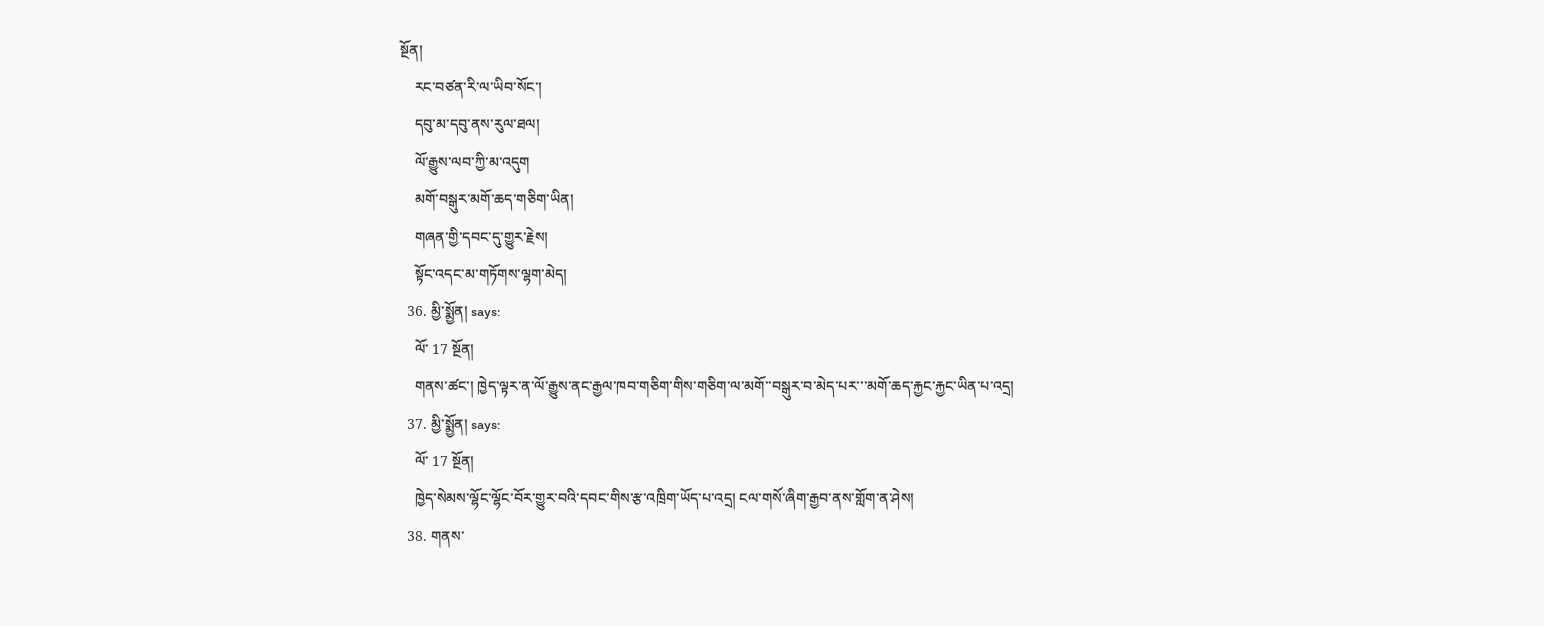སྔོན།
    རང་བཙན་རི་ལ་ཡིབ་སོང་།
    དབུ་མ་དབུ་ནས་རུལ་ཐལ།
    ལོ་རྒྱུས་ལབ་ཀྱི་མ་འདུག
    མགོ་བསྒུར་མགོ་ཆད་གཅིག་ཡིན།
    གཞན་གྱི་དབང་དུ་གྱུར་རྗེས།
    སྟོང་འདང་མ་གཏོགས་ལྷག་མེད།
  36. མྱི་སྨྱོན། says:
    ལོ་ 17 སྔོན།
    གནས་ཚང་། ཁྱེད་ལྟར་ན་ལོ་རྒྱུས་ནང་རྒྱལ་ཁབ་གཅིག་གིས་གཅིག་ལ་མགོ་་བསྒུར་བ་མེད་པར་་་མགོ་ཆད་རྐྱང་རྐྱང་ཡིན་པ་འདྲ།
  37. མྱི་སྨྱོན། says:
    ལོ་ 17 སྔོན།
    ཁྱེད་སེམས་ལྷོང་ལྷོང་བོར་གྱུར་བའི་དབང་གིས་རྩ་འཁྲིག་ཡོད་པ་འདྲ། ངལ་གསོ་ཞིག་རྒྱབ་ནས་གློག་ན་ཤེས།
  38. གནས་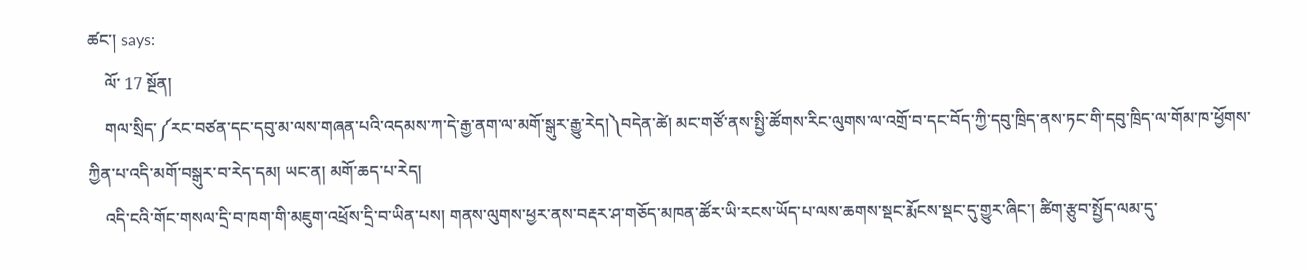ཚང་། says:
    ལོ་ 17 སྔོན།
    གལ་སྲིད་༼རང་བཙན་དང་དབུ་མ་ལས་གཞན་པའི་འདམས་ཀ་དེ་རྒྱ་ནག་ལ་མགོ་སྒུར་རྒྱུ་རེད།༽བདེན་ཚེ། མང་གཙོ་ནས་སྤྱི་ཚོགས་རིང་ལུགས་ལ་འགྲོ་བ་དང་བོད་ཀྱི་དབུ་ཁྲིད་ནས་ཏང་གི་དབུ་ཁྲིད་ལ་གོམ་ཁ་ཕྱོགས་ཀྱིན་པ་འདི་མགོ་བསྒུར་བ་རེད་དམ། ཡང་ན། མགོ་ཆད་པ་རེད།
    འདི་ངའི་གོང་གསལ་དྲི་བ་ཁག་གི་མཇུག་འཕྲོས་དྲི་བ་ཡིན་པས། གནས་ལུགས་ཕྱར་ནས་བརྡར་ཤ་གཅོད་མཁན་ཚོར་ཡི་རངས་ཡོད་པ་ལས་ཆགས་སྡང་རྨོངས་སྡང་དུ་གྱུར་ཞིང་། ཚིག་རྩུབ་སྤྱོད་ལམ་དུ་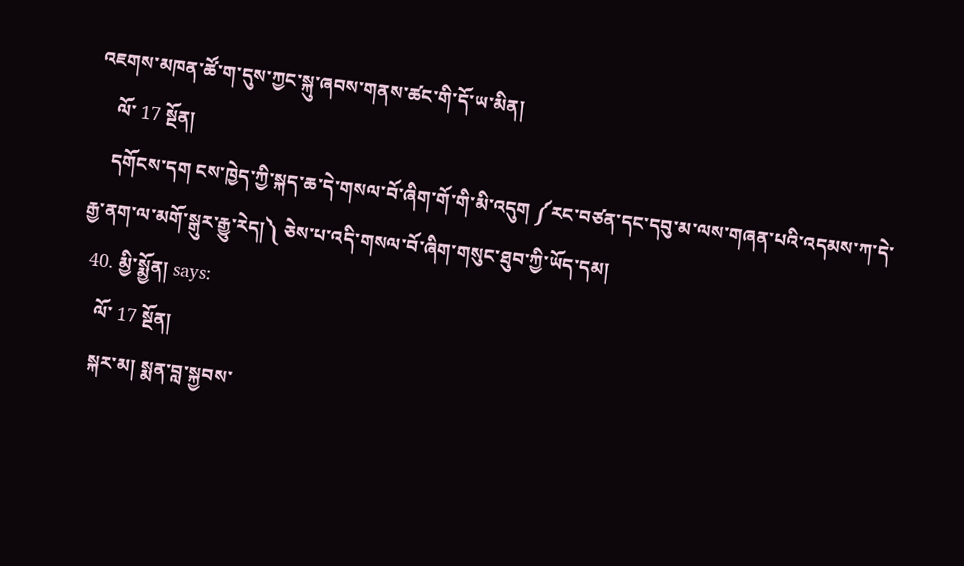འཇགས་མཁན་ཚོ་ག་དུས་ཀྱང་སྐུ་ཞབས་གནས་ཚང་གི་དོ་ཡ་མིན།
    ལོ་ 17 སྔོན།
    དགོངས་དག ངས་ཁྱེད་ཀྱི་སྐད་ཆ་དེ་གསལ་བོ་ཞིག་གོ་གི་མི་འདུག ༼རང་བཙན་དང་དབུ་མ་ལས་གཞན་པའི་འདམས་ཀ་དེ་རྒྱ་ནག་ལ་མགོ་སྒུར་རྒྱུ་རེད།༽ ཅེས་པ་འདི་གསལ་བོ་ཞིག་གསུང་ཐུབ་ཀྱི་ཡོད་དམ།
  40. མྱི་སྨྱོན། says:
    ལོ་ 17 སྔོན།
    སྐར་མ། སྨན་བླ་སྐྱབས་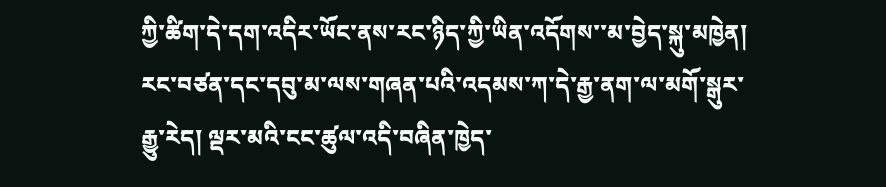ཀྱི་ཚིག་དེ་དག་འདིར་ཡོང་ནས་རང་ཉིད་ཀྱི་ཡིན་འདོགས་་མ་བྱེད་སྐུ་མཁྱེན། རང་བཙན་དང་དབུ་མ་ལས་གཞན་པའི་འདམས་ཀ་དེ་རྒྱ་ནག་ལ་མགོ་སྒུར་རྒྱུ་རེད། ལྡར་མའི་ངང་ཚུལ་འདི་བཞིན་ཁྱེད་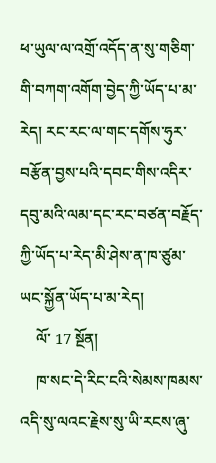ཕ་ཡུལ་ལ་འགྲོ་འདོད་ན་སུ་གཅིག་གི་བཀག་འགོག་བྱེད་ཀྱི་ཡོད་པ་མ་རེད། རང་རང་ལ་གང་དགོས་ཧུར་བརྩོན་བྱས་པའི་དབང་གིས་འདིར་དབུ་མའི་ལམ་དང་རང་བཙན་བརྗོད་ཀྱི་ཡོད་པ་རེད་མི་ཤེས་ན་ཁ་ཙུམ་ཡང་སྐྱོན་ཡོད་པ་མ་རེད།
    ལོ་ 17 སྔོན།
    ཁ་སང་དེ་རིང་ངའི་སེམས་ཁམས་འདི་སུ་ལའང་རྗེས་སུ་ཡི་རངས་ཞུ་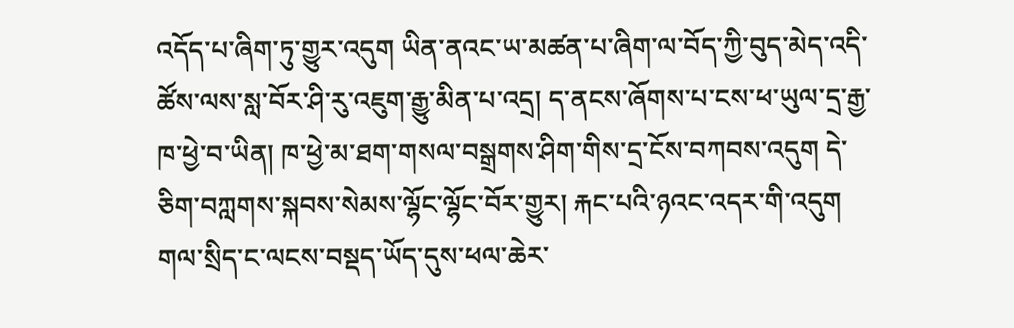འདོད་པ་ཞིག་ཏུ་གྱུར་འདུག ཡིན་ནའང་ཡ་མཚན་པ་ཞིག་ལ་བོད་ཀྱི་བུད་མེད་འདི་ཚོས་ལས་སླ་བོར་ཤི་རུ་འཇུག་རྒྱུ་མིན་པ་འདྲ། ད་ནངས་ཞོགས་པ་ངས་ཕ་ཡུལ་དྲ་རྒྱ་ཁ་ཕྱེ་བ་ཡིན། ཁ་ཕྱེ་མ་ཐག་གསལ་བསྒྲགས་ཤིག་གིས་དྲ་ངོས་བཀབས་འདུག དེ་ཅིག་བཀླགས་སྐབས་སེམས་ལྷོང་ལྷོང་བོར་གྱུར། རྐང་པའི་ཉའང་འདར་གི་འདུག གལ་སྲིད་ང་ལངས་བསྡད་ཡོད་དུས་ཕལ་ཆེར་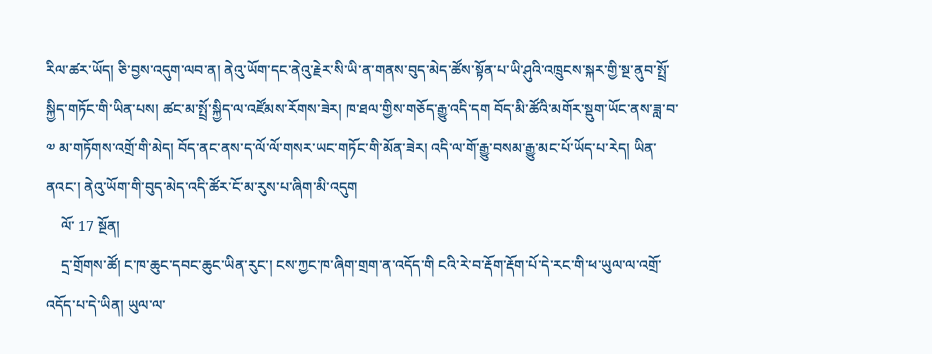རིལ་ཚར་ཡོད། ཅི་བྱས་འདུག་ལབ་ན། ནེའུ་ཡོག་དང་ནེའུ་རྗེར་སི་ཡི་ན་གནས་བུད་མེད་ཚོས་སྟོན་པ་ཡི་ཤུའི་འཁྲུངས་སྐར་གྱི་སྔ་ནུབ་སྤྲོ་སྐྱིད་གཏོང་གི་ཡིན་པས། ཚང་མ་སྤྲོ་སྐྱིད་ལ་འཛོམས་རོགས་ཟེར། ཁ་ཐལ་གྱིས་གཅོད་རྒྱུ་འདི་དག བོད་མི་ཚོའི་མགོར་སྡུག་ཡོང་ནས་ཟླ་བ་ ༧ མ་གཏོགས་འགྲོ་གི་མེད། བོད་ནང་ནས་ད་ལོ་ལོ་གསར་ཡང་གཏོང་གི་མོན་ཟེར། འདི་ལ་གོ་རྒྱུ་བསམ་རྒྱུ་མང་པོ་ཡོད་པ་རེད། ཡིན་ནའང་། ནེའུ་ཡོག་གི་བུད་མེད་འདི་ཚོར་ངོ་མ་རུས་པ་ཞིག་མི་འདུག
    ལོ་ 17 སྔོན།
    དྲ་གྲོགས་ཚོ། ང་ཁ་ཆུང་དབང་ཆུང་ཡིན་རུང་། ངས་ཀྱང་ཁ་ཞིག་གྲག་ན་འདོད་གི ངའི་རེ་བ་རྡོག་རྡོག་པོ་དེ་རང་གི་ཕ་ཡུལ་ལ་འགྲོ་འདོད་པ་དེ་ཡིན། ཡུལ་ལ་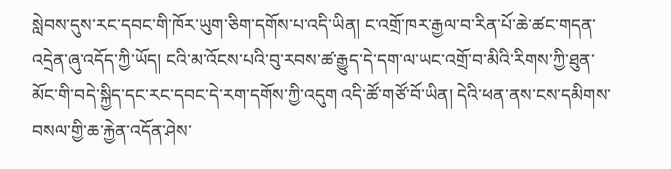སླེབས་དུས་རང་དབང་གི་ཁོར་ཡུག་ཅིག་དགོས་པ་འདི་ཡིན། ང་འགྲོ་ཁར་རྒྱལ་བ་རིན་པོ་ཆེ་ཚང་གདན་འདྲེན་ཞུ་འདོད་ཀྱི་ཡོད། ངའི་མ་འོངས་པའི་བུ་རབས་ཚ་རྒྱུད་དེ་དག་ལ་ཡང་འགྲོ་བ་མིའི་རིགས་ཀྱི་ཐུན་མོང་གི་བདེ་སྐྱིད་དང་རང་དབང་དེ་རག་དགོས་ཀྱི་འདུག འདི་ཚོ་གཙོ་བོ་ཡིན། དེའི་ཕན་ནས་ངས་དམིགས་བསལ་གྱི་ཆ་རྐྱེན་འདོན་ཤེས་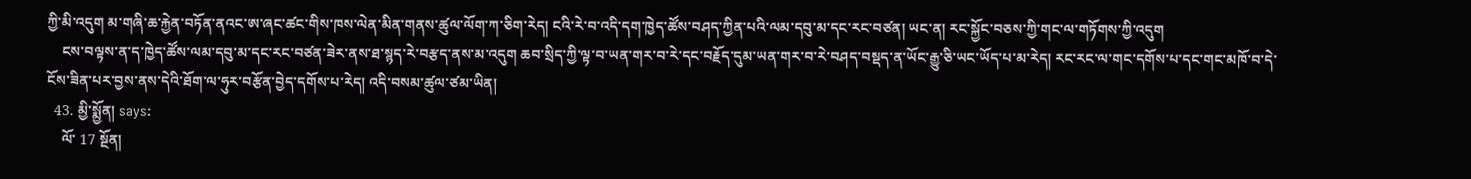ཀྱི་མི་འདུག མ་གཞི་ཆ་རྐྱེན་བཏོན་ནའང་ཨ་ཞང་ཚང་གིས་ཁས་ལེན་མིན་གནས་ཚུལ་ལོག་ཀ་ཅིག་རེད། ངའི་རེ་བ་འདི་དག་ཁྱེད་ཚོས་བཤད་ཀྱིན་པའི་ལམ་དབུ་མ་དང་རང་བཙན། ཡང་ན། རང་སྐྱོང་བཅས་ཀྱི་གང་ལ་གཏོགས་ཀྱི་འདུག
    ངས་བལྟས་ན་ད་ཁྱེད་ཚོས་ལམ་དབུ་མ་དང་རང་བཙན་ཟེར་ནས་ཐ་སྙད་རེ་བརྩད་ནས་མ་འདུག ཆབ་སྲིད་ཀྱི་ལྟ་བ་ཡན་གར་བ་རེ་དང་བརྗོད་དུམ་ཡན་གར་བ་རེ་བཤད་བསྡད་ན་ཡོང་རྒྱུ་ཅི་ཡང་ཡོད་པ་མ་རེད། རང་རང་ལ་གང་དགོས་པ་དང་གང་མཁོ་བ་དེ་ངོས་ཟིན་པར་བྱས་ནས་དེའི་ཐོག་ལ་ཧུར་བརྩོན་བྱེད་དགོས་པ་རེད། འདི་བསམ་ཚུལ་ཙམ་ཡིན།
  43. མྱི་སྨྱོན། says:
    ལོ་ 17 སྔོན།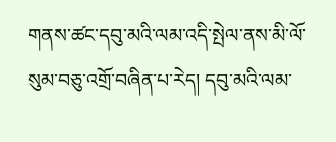གནས་ཚང་དབུ་མའི་ལམ་འདི་སྤེལ་ནས་མི་ལོ་སུམ་བཅུ་འགྲོ་བཞིན་པ་རེད། དབུ་མའི་ལམ་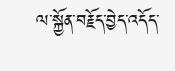ལ་སྐྱོན་བརྗོད་བྱེད་འདོད་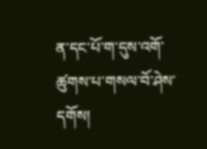ན་དང་པོ་ག་དུས་འགོ་ཚུགས་པ་གསལ་བོ་ཤེས་དགོས།